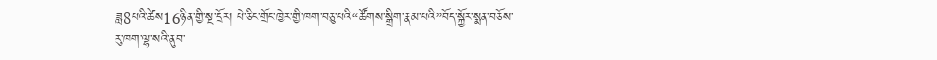ཟླ8པའི་ཚེས16ཉིན་གྱི་སྔ་དྲོར། པེ་ཅིང་གྲོང་ཁྱེར་གྱི་ཁག་བཅུ་པའི“ཚོགས་སྒྲིག་རྣམ་པའི”བོད་སྐྱོར་སྨན་བཅོས་རུ་ཁག་ལྷ་སའི་ནུབ་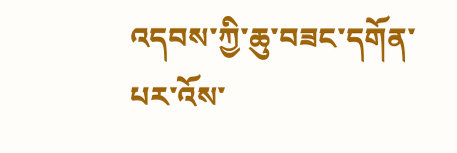འདབས་ཀྱི་ཆུ་བཟང་དགོན་པར་འོས་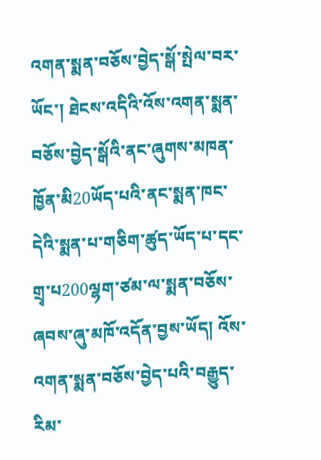འགན་སྨན་བཅོས་བྱེད་སྒོ་སྤེལ་བར་ཡོང་། ཐེངས་འདིའི་འོས་འགན་སྨན་བཅོས་བྱེད་སྒོའི་ནང་ཞུགས་མཁན་ཁྱོན་མི20ཡོད་པའི་ནང་སྨན་ཁང་དེའི་སྨན་པ་གཅིག་ཚུད་ཡོད་པ་དང་གྲྭ་པ200ལྷག་ཙམ་ལ་སྨན་བཅོས་ཞབས་ཞུ་མཁོ་འདོན་བྱས་ཡོད། འོས་འགན་སྨན་བཅོས་བྱེད་པའི་བརྒྱུད་རིམ་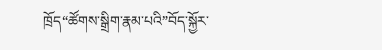ཁྲོད“ཚོགས་སྒྲིག་རྣམ་པའི”བོད་སྐྱོར་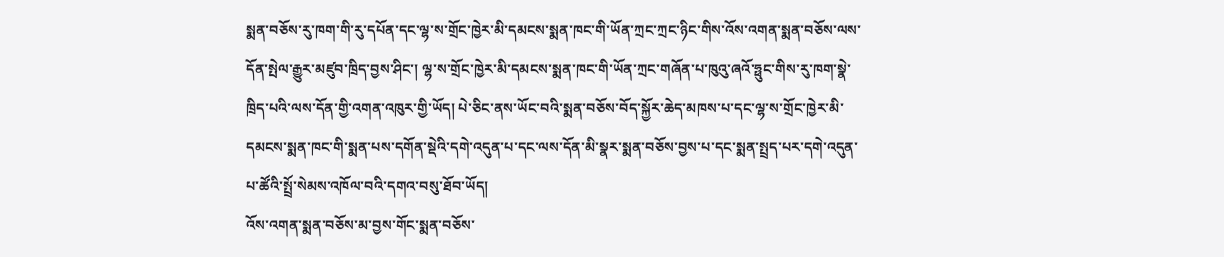སྨན་བཅོས་རུ་ཁག་གི་རུ་དཔོན་དང་ལྷ་ས་གྲོང་ཁྱེར་མི་དམངས་སྨན་ཁང་གི་ཡོན་ཀྲང་ཀྲང་ཉིང་གིས་འོས་འགན་སྨན་བཅོས་ལས་དོན་སྤེལ་རྒྱུར་མཛུབ་ཁྲིད་བྱས་ཤིང་། ལྷ་ས་གྲོང་ཁྱེར་མི་དམངས་སྨན་ཁང་གི་ཡོན་ཀྲང་གཞོན་པ་ཁུའུ་ཞའོ་ཧྥུང་གིས་རུ་ཁག་སྣེ་ཁྲིད་པའི་ལས་དོན་གྱི་འགན་འཁུར་གྱི་ཡོད། པེ་ཅིང་ནས་ཡོང་བའི་སྨན་བཅོས་བོད་སྐྱོར་ཆེད་མཁས་པ་དང་ལྷ་ས་གྲོང་ཁྱེར་མི་དམངས་སྨན་ཁང་གི་སྨན་པས་དགོན་སྡེའི་དགེ་འདུན་པ་དང་ལས་དོན་མི་སྣར་སྨན་བཅོས་བྱས་པ་དང་སྨན་སྤྲད་པར་དགེ་འདུན་པ་ཚོའི་སྤྲོ་སེམས་འཁོལ་བའི་དགའ་བསུ་ཐོབ་ཡོད།
འོས་འགན་སྨན་བཅོས་མ་བྱས་གོང་སྨན་བཅོས་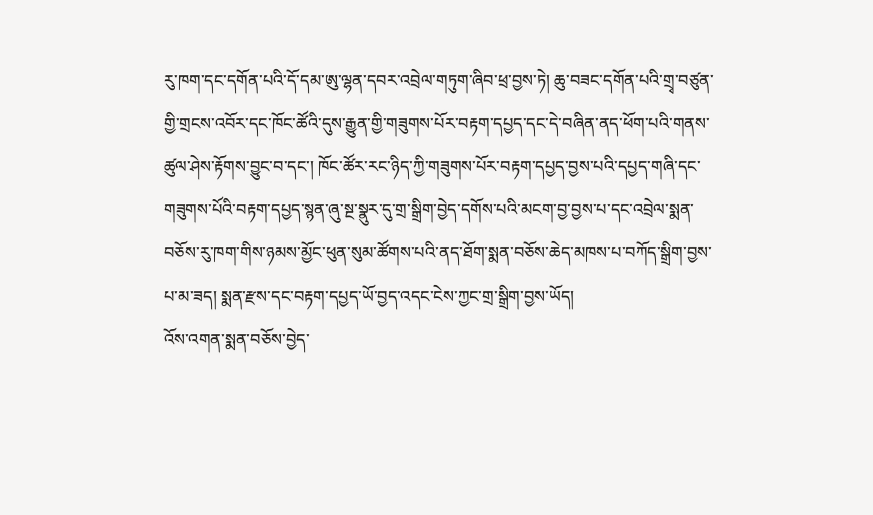རུ་ཁག་དང་དགོན་པའི་དོ་དམ་ཨུ་ལྷན་དབར་འབྲེལ་གཏུག་ཞིབ་ཕྲ་བྱས་ཏེ། ཆུ་བཟང་དགོན་པའི་གྲྭ་བཙུན་གྱི་གྲངས་འབོར་དང་ཁོང་ཚོའི་དུས་རྒྱུན་གྱི་གཟུགས་པོར་བརྟག་དཔྱད་དང་དེ་བཞིན་ནད་ཕོག་པའི་གནས་ཚུལ་ཤེས་རྟོགས་བྱུང་བ་དང་། ཁོང་ཚོར་རང་ཉིད་ཀྱི་གཟུགས་པོར་བརྟག་དཔྱད་བྱས་པའི་དཔྱད་གཞི་དང་གཟུགས་པོའི་བརྟག་དཔྱད་སྙན་ཞུ་སྔ་སྣུར་དུ་གྲ་སྒྲིག་བྱེད་དགོས་པའི་མངག་བྱ་བྱས་པ་དང་འབྲེལ་སྨན་བཅོས་རུ་ཁག་གིས་ཉམས་མྱོང་ཕུན་སུམ་ཚོགས་པའི་ནད་ཐོག་སྨན་བཅོས་ཆེད་མཁས་པ་བཀོད་སྒྲིག་བྱས་པ་མ་ཟད། སྨན་རྫས་དང་བརྟག་དཔྱད་ཡོ་བྱད་འདང་ངེས་ཀྱང་གྲ་སྒྲིག་བྱས་ཡོད།
འོས་འགན་སྨན་བཅོས་བྱེད་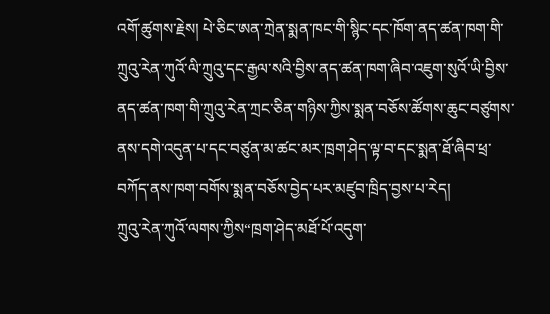འགོ་ཚུགས་རྗེས། པེ་ཅིང་ཨན་ཀྲེན་སྨན་ཁང་གི་སྙིང་དང་ཁོག་ནད་ཚན་ཁག་གི་ཀྲུའུ་རེན་ཀུའོ་ལི་ཀྲུའུ་དང་རྒྱལ་སའི་བྱིས་ནད་ཚན་ཁག་ཞིབ་འཇུག་སུའོ་ཡི་བྱིས་ནད་ཚན་ཁག་གི་ཀྲུའུ་རེན་ཀྲང་ཅིན་གཉིས་ཀྱིས་སྨན་བཅོས་ཚོགས་ཆུང་བཙུགས་ནས་དགེ་འདུན་པ་དང་བཙུན་མ་ཚང་མར་ཁྲག་ཤེད་ལྟ་བ་དང་སྨན་ཐོ་ཞིབ་ཕྲ་བཀོད་ནས་ཁག་བགོས་སྨན་བཅོས་བྱེད་པར་མཛུབ་ཁྲིད་བྱས་པ་རེད།
ཀྲུའུ་རེན་ཀུའོ་ལགས་ཀྱིས“ཁྲག་ཤེད་མཐོ་པོ་འདུག་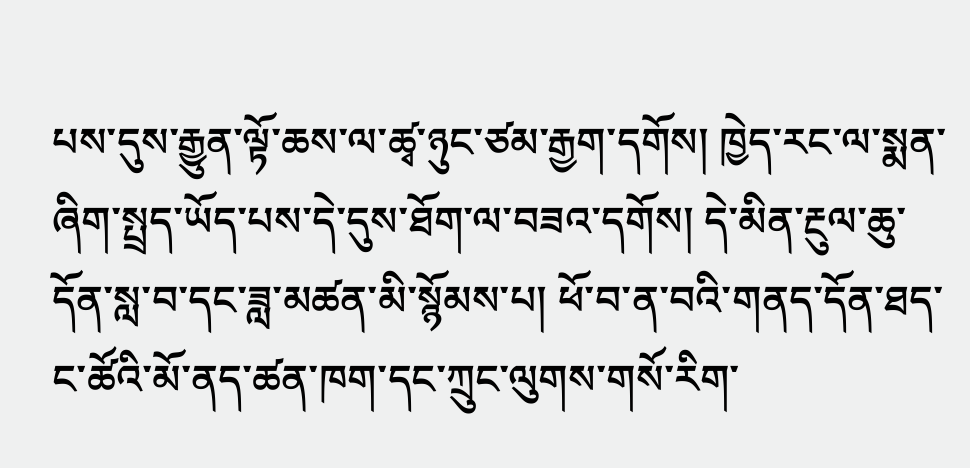པས་དུས་རྒྱུན་ལྟོ་ཆས་ལ་ཚྭ་ཉུང་ཙམ་རྒྱག་དགོས། ཁྱེད་རང་ལ་སྨན་ཞིག་སྤྲད་ཡོད་པས་དེ་དུས་ཐོག་ལ་བཟའ་དགོས། དེ་མིན་རྔུལ་ཆུ་དོན་སླ་བ་དང་ཟླ་མཚན་མི་སྙོམས་པ། ཕོ་བ་ན་བའི་གནད་དོན་ཐད་ང་ཚོའི་མོ་ནད་ཚན་ཁག་དང་ཀྲུང་ལུགས་གསོ་རིག་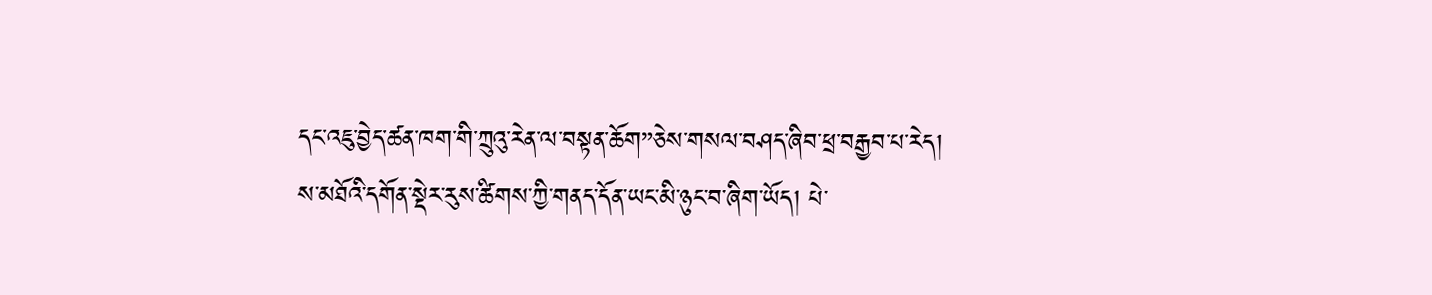དང་འཇུ་བྱེད་ཚན་ཁག་གི་ཀྲུའུ་རེན་ལ་བསྟན་ཆོག”ཅེས་གསལ་བཤད་ཞིབ་ཕྲ་བརྒྱབ་པ་རེད།
ས་མཐོའི་དགོན་སྡེར་རུས་ཚིགས་ཀྱི་གནད་དོན་ཡང་མི་ཉུང་བ་ཞིག་ཡོད། པེ་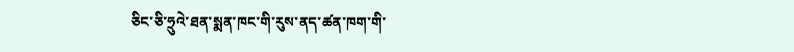ཅིང་ཅི་ཧྲུའེ་ཐན་སྨན་ཁང་གི་རུས་ནད་ཚན་ཁག་གི་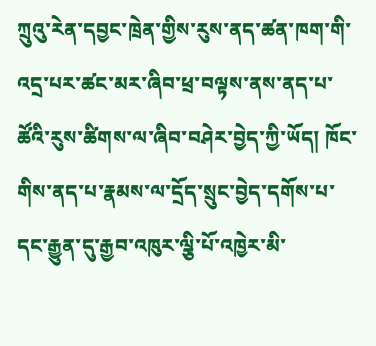ཀྲུའུ་རེན་དབྱང་ཁྲེན་གྱིས་རུས་ནད་ཚན་ཁག་གི་འདྲ་པར་ཚང་མར་ཞིབ་ཕྲ་བལྟས་ནས་ནད་པ་ཚོའི་རུས་ཚིགས་ལ་ཞིབ་བཤེར་བྱེད་ཀྱི་ཡོད། ཁོང་གིས་ནད་པ་རྣམས་ལ་དྲོད་སྲུང་བྱེད་དགོས་པ་དང་རྒྱུན་དུ་རྒྱབ་འཁུར་ལྕི་པོ་འཁྱེར་མི་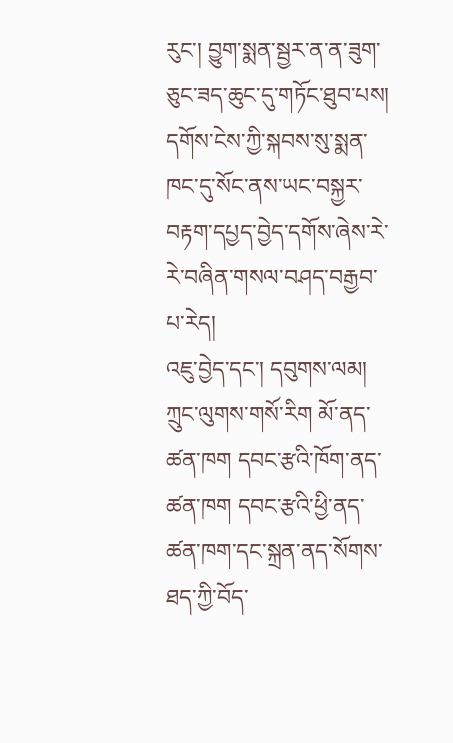རུང་། བྱུག་སྨན་སྦྱར་ན་ན་ཟུག་ཅུང་ཟད་ཆུང་དུ་གཏོང་ཐུབ་པས། དགོས་ངེས་ཀྱི་སྐབས་སུ་སྨན་ཁང་དུ་སོང་ནས་ཡང་བསྐྱར་བརྟག་དཔྱད་བྱེད་དགོས་ཞེས་རེ་རེ་བཞིན་གསལ་བཤད་བརྒྱབ་པ་རེད།
འཇུ་བྱེད་དང་། དབུགས་ལམ། ཀྲུང་ལུགས་གསོ་རིག མོ་ནད་ཚན་ཁག དབང་རྩའི་ཁོག་ནད་ཚན་ཁག དབང་རྩའི་ཕྱི་ནད་ཚན་ཁག་དང་སྐྲན་ནད་སོགས་ཐད་ཀྱི་བོད་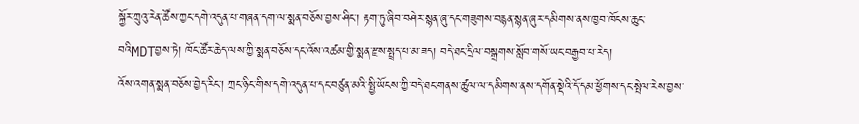སྐྱོར་ཀྲུའུ་རེན་ཚོས་ཀྱང་དགེ་འདུན་པ་གཞན་དག་ལ་སྨན་བཅོས་བྱས་ཤིང་། རྟག་ཏུ་ཞིབ་བཤེར་སྙན་ཞུ་དང་གཟུགས་བརྙན་སྙན་ཞུར་དམིགས་ནས་ཁྱབ་ཁོངས་ཆུང་བའིMDTབྱས་ཏེ། ཁོང་ཚོར་ཆེད་ལས་ཀྱི་སྨན་བཅོས་དང་འོས་འཚམ་གྱི་སྨན་རྫས་སྤྲད་པ་མ་ཟད། བདེ་ཐང་དྲིལ་བསྒྲགས་སློབ་གསོ་ཡང་བརྒྱབ་པ་རེད།
འོས་འགན་སྨན་བཅོས་བྱེད་རིང་། ཀྲང་ཉིང་གིས་དགེ་འདུན་པ་དང་བཙུན་མའི་སྤྱི་ཡོངས་ཀྱི་བདེ་ཐང་གནས་ཚུལ་ལ་དམིགས་ནས་དགོན་སྡེའི་དོ་དམ་ཕྱོགས་དང་སྤེལ་རེས་བྱས་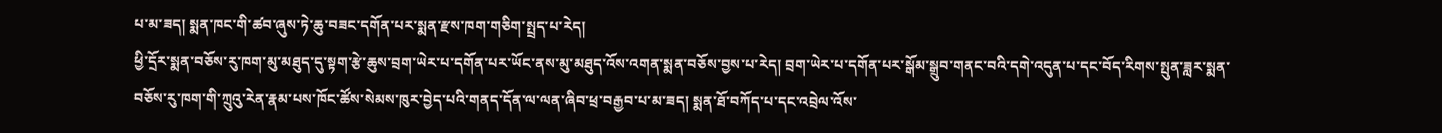པ་མ་ཟད། སྨན་ཁང་གི་ཚབ་ཞུས་ཏེ་ཆུ་བཟང་དགོན་པར་སྨན་རྫས་ཁག་གཅིག་སྤྲད་པ་རེད།
ཕྱི་དྲོར་སྨན་བཅོས་རུ་ཁག་མུ་མཐུད་དུ་སྟག་རྩེ་ཆུས་བྲག་ཡེར་པ་དགོན་པར་ཡོང་ནས་མུ་མཐུད་འོས་འགན་སྨན་བཅོས་བྱས་པ་རེད། བྲག་ཡེར་པ་དགོན་པར་སྒོམ་སྒྲུབ་གནང་བའི་དགེ་འདུན་པ་དང་བོད་རིགས་སྤུན་ཟླར་སྨན་བཅོས་རུ་ཁག་གི་ཀྲུའུ་རེན་རྣམ་པས་ཁོང་ཚོས་སེམས་ཁུར་བྱེད་པའི་གནད་དོན་ལ་ལན་ཞིབ་ཕྲ་བརྒྱབ་པ་མ་ཟད། སྨན་ཐོ་བཀོད་པ་དང་འབྲེལ་འོས་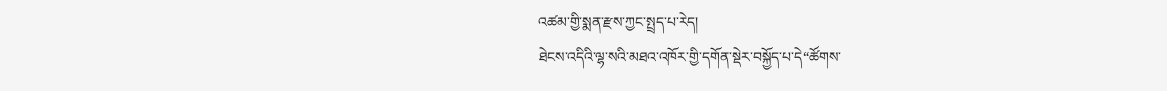འཚམ་གྱི་སྨན་རྫས་ཀྱང་སྤྲད་པ་རེད།
ཐེངས་འདིའི་ལྷ་སའི་མཐའ་འཁོར་གྱི་དགོན་སྡེར་བསྐྱོད་པ་དེ“ཚོགས་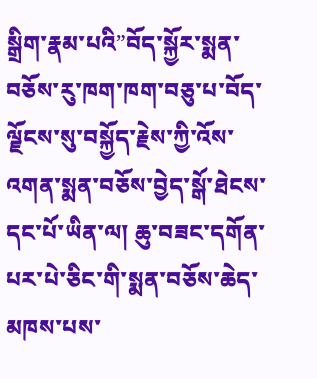སྒྲིག་རྣམ་པའི”བོད་སྐྱོར་སྨན་བཅོས་རུ་ཁག་ཁག་བཅུ་པ་བོད་ལྗོངས་སུ་བསྐྱོད་རྗེས་ཀྱི་འོས་འགན་སྨན་བཅོས་བྱེད་སྒོ་ཐེངས་དང་པོ་ཡིན་ལ། ཆུ་བཟང་དགོན་པར་པེ་ཅིང་གི་སྨན་བཅོས་ཆེད་མཁས་པས་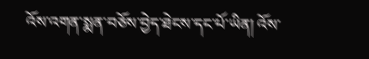འོས་འགན་སྨན་བཅོས་བྱེད་ཐེངས་དང་པོ་ཡིན། འོས་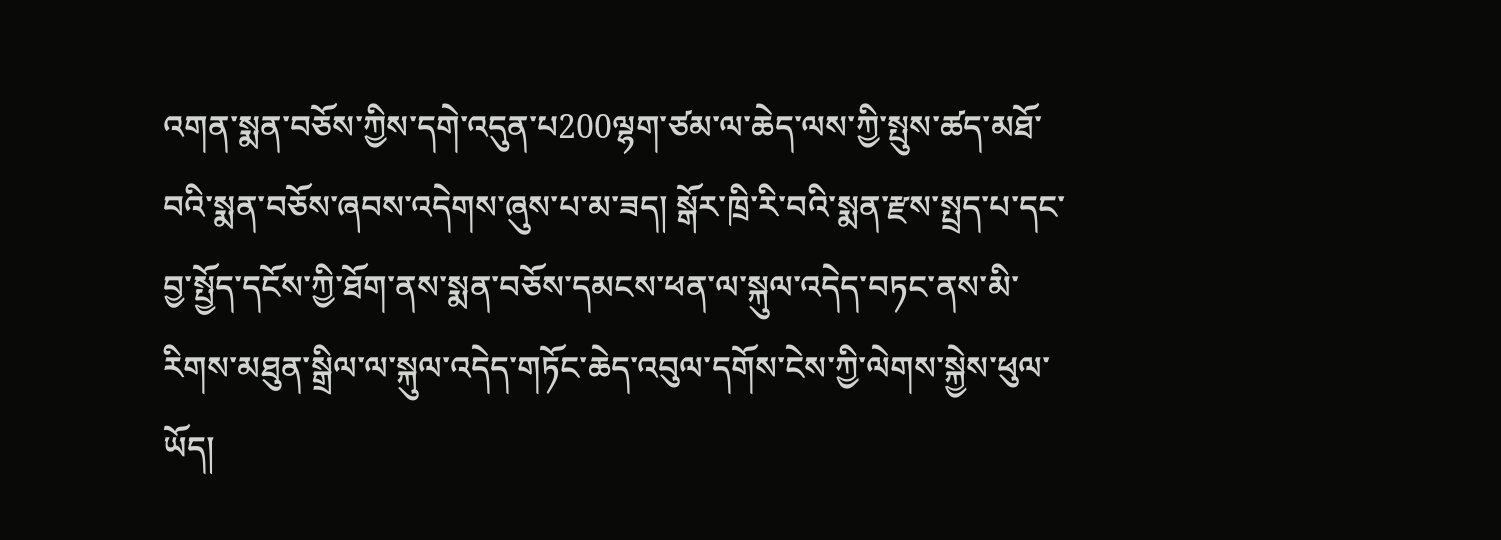འགན་སྨན་བཅོས་ཀྱིས་དགེ་འདུན་པ200ལྷག་ཙམ་ལ་ཆེད་ལས་ཀྱི་སྤུས་ཚད་མཐོ་བའི་སྨན་བཅོས་ཞབས་འདེགས་ཞུས་པ་མ་ཟད། སྒོར་ཁྲི་རི་བའི་སྨན་རྫས་སྤྲད་པ་དང་བྱ་སྤྱོད་དངོས་ཀྱི་ཐོག་ནས་སྨན་བཅོས་དམངས་ཕན་ལ་སྐུལ་འདེད་བཏང་ནས་མི་རིགས་མཐུན་སྒྲིལ་ལ་སྐུལ་འདེད་གཏོང་ཆེད་འབུལ་དགོས་ངེས་ཀྱི་ལེགས་སྐྱེས་ཕུལ་ཡོད།